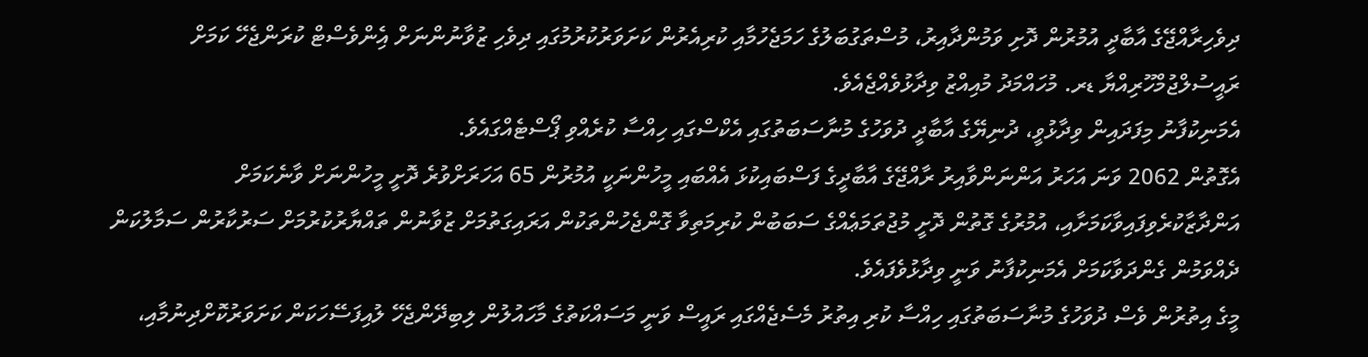ދިވެހިރާއްޖޭގެ އާބާދީ އުމުރުން ދޮށި ވަމުންދާއިރު، މުސްތަގުބަލުގެ ހަމަޖެހުމާއި ކުރިއެރުން ކަށަވަރުކުރުމުގައި ދިވެހި ޒުވާނުންނަށް އެިންވެސްޓް ކުރަންޖެހޭ ކަމަށް ރައީސުލްޖުމްހޫރިއްޔާ ޑރ. މުހައްމަދު މުއިއްޒު ވިދާޅުވެއްޖެއެވެ.
އެމަނިކުފާނު މިފަދައިން ވިދާޅުވީ، ދުނިޔޭގެ އާބާދީ ދުވަހުގެ މުނާސަބަތުގައި އެކްސްގައި ހިއްސާ ކުރެއްވި ޕޯސްޓެއްގައެވެ.
އެގޮތުން 2062 ވަނަ އަހަރު އަންނަންވާއިރު ރާއްޖޭގެ އާބާދީގެ ފަސްބައިކުޅަ އެއްބައި މީހުންނަކީ އުމުރުން 65 އަހަރަށްވުރެ ދޮށީ މީހުންނަށް ވާނެކަމަށް އަންދާޒާކުރެވިފައިވާކަމަށާއި، އުމުރުގެ ގޮތުން ދޮށީ މުޖުތަމަޢެއްގެ ސަބަބުން ކުރިމަތިވާ ގޮންޖެހުންތަކުން އަރައިގަތުމަށް ޒުވާނުން ތައްޔާރުކުރުމަށް ސަރުކާރުން ސަމާލުކަން ދެއްވަމުން ގެންދަވާކަމަށް އެމަނިކުފާނު ވަނީ ވިދާޅުވެފައެވެ.
މީގެ އިތުރުން ވެސް ދުވަހުގެ މުނާސަބަތުގައި ހިއްސާ ކުރި އިތުރު މެސެޖެއްގައި ރައީސް ވަނީ މަސައްކަތުގެ މާހައުލުން ލިބިދޭންޖެހޭ ލުއިފަސޭހަކަން ކަށަވަރުކޮށްދިނުމާއި،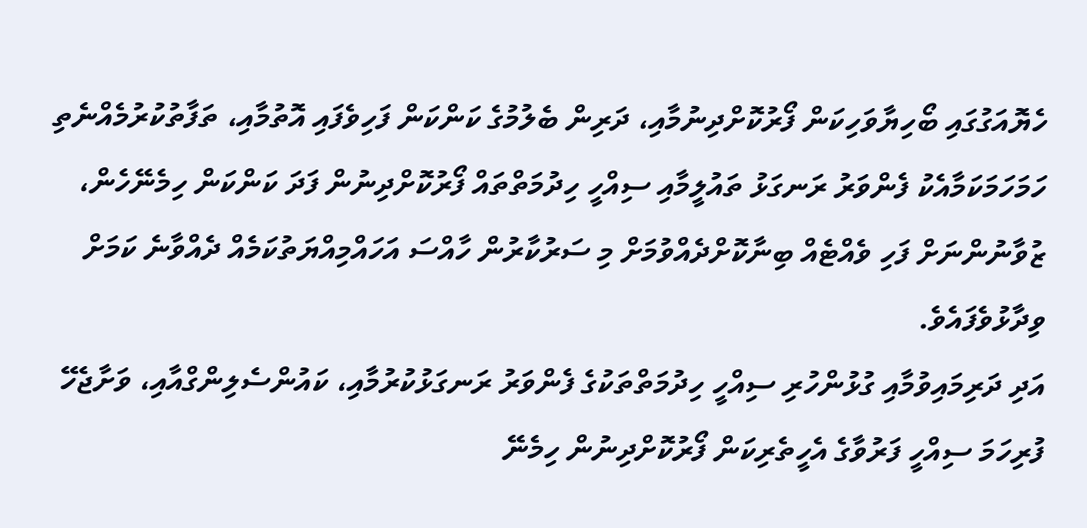ހެޔޮއަގުގައި ބޯހިޔާވަހިކަން ފޯރުކޮށްދިނުމާއި، ދަރިން ބެލުމުގެ ކަންކަން ފަހިވެފައި އޮތުމާއި، ތަފާތުކުރުމެއްނެތި ހަމަހަމަކަމާއެކު ފެންވަރު ރަނގަޅު ތައުލީމާއި ސިއްހީ ހިދުމަތްތައް ފޯރުކޮށްދިނުން ފަދަ ކަންކަން ހިމެނޭހެން، ޒުވާނުންނަށް ފަހި ވެއްޓެއް ބިނާކޮށްދެއްވުމަށް މި ސަރުކާރުން ހާއްސަ އަހައްމިއްޔަތުކަމެއް ދެއްވާނެ ކަމަށް ވިދާޅުވެފައެވެ.
އަދި ދަރިމައިވުމާއި ގުޅުންހުރި ސިއްހީ ހިދުމަތްތަކުގެ ފެންވަރު ރަނގަޅުކުރުމާއި، ކައުންސެލިންގްއާއި، ވަށާޖެހޭ ފުރިހަމަ ސިއްހީ ފަރުވާގެ އެހީތެރިކަން ފޯރުކޮށްދިނުން ހިމެނޭ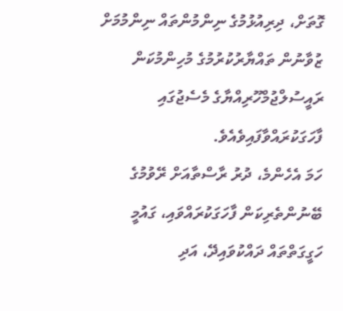ގޮތަށް، ދިރިއުޅުމުގެ ނިންމުންތައް ނިންމުމަށް ޒުވާނުން ތައްޔާރުކުރުމުގެ މުހިންމުކަން ރައީސުލްޖުމްހޫރިއްޔާގެ މެސެޖުގައި ފާހަގަކުރައްވާފައިވެއެވެ.
ހަމަ އެހެންމެ، ދުރު ރާސްތާއަށް ރޭވުމުގެ ބޭނުންތެރިކަން ފާހަގަކުރައްވައި، ގައުމީ ހަގީގަތްތައް ދައްކުވައިދޭ، އަދި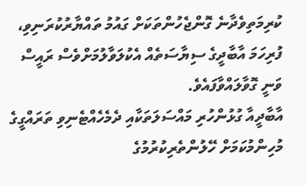ކުރިމަތިވެދާނެ ގޮންޖެހުންތަކަށް ގައުމު ތައްޔާރުކުރަނިވި، ފުރިހަމަ އާބާދީގެ ސިޔާސަތެއް އެކުލަވާލުމަށްވެސް ރައީސް ވަނީ ގޮވާލައްވާފައެވެ.
އާބާދީއާ ގުޅުންހުރި މައްސަލަތަކާއި ދެމެހެއްޓެނިވި ތަރައްގީގެ މުހިންމުކަމަށް ހޭލުންތެރިކުރުމުގެ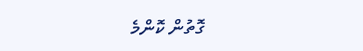ގޮތުން ކޮންމެ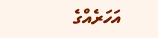އަހަރެއްގެ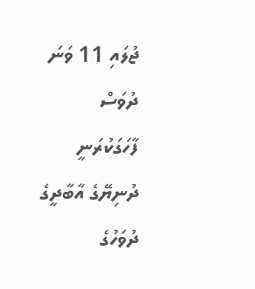ޖުލައި 11 ވަނަ ދުވަސް ފާހަގަކުރަނީ ދުނިޔޭގެ އާބާދީގެ ދުވަހުގެ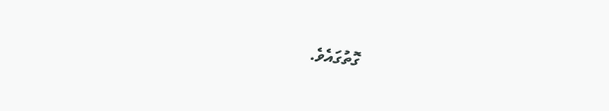ގޮތުގައެވެ.